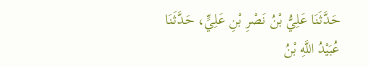حَدَّثَنَا عَلِيُّ بْنُ نَصْرِ بْنِ عَلِيٍّ، حَدَّثَنَا عُبَيْدُ اللَّهِ بْنُ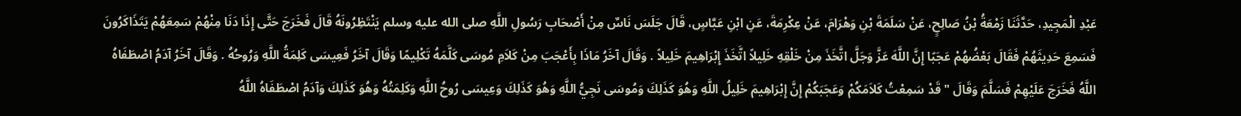عَبْدِ الْمَجِيدِ، حَدَّثَنَا زَمْعَةُ بْنُ صَالِحٍ، عَنْ سَلَمَةَ بْنِ وَهْرَامَ، عَنْ عِكْرِمَةَ، عَنِ ابْنِ عَبَّاسٍ، قَالَ جَلَسَ نَاسٌ مِنْ أَصْحَابِ رَسُولِ اللَّهِ صلى الله عليه وسلم يَنْتَظِرُونَهُ قَالَ فَخَرَجَ حَتَّى إِذَا دَنَا مِنْهُمْ سَمِعَهُمْ يَتَذَاكَرُونَ فَسَمِعَ حَدِيثَهُمْ فَقَالَ بَعْضُهُمْ عَجَبًا إِنَّ اللَّهَ عَزَّ وَجَلَّ اتَّخَذَ مِنْ خَلْقِهِ خَلِيلاً اتَّخَذَ إِبْرَاهِيمَ خَلِيلاً . وَقَالَ آخَرُ مَاذَا بِأَعْجَبَ مِنْ كَلاَمِ مُوسَى كَلَّمَهُ تَكْلِيمًا وَقَالَ آخَرُ فَعِيسَى كَلِمَةُ اللَّهِ وَرُوحُهُ . وَقَالَ آخَرُ آدَمُ اصْطَفَاهُ اللَّهُ فَخَرَجَ عَلَيْهِمْ فَسَلَّمَ وَقَالَ " قَدْ سَمِعْتُ كَلاَمَكُمْ وَعَجَبَكُمْ إِنَّ إِبْرَاهِيمَ خَلِيلُ اللَّهِ وَهُوَ كَذَلِكَ وَمُوسَى نَجِيُّ اللَّهِ وَهُوَ كَذَلِكَ وَعِيسَى رُوحُ اللَّهِ وَكَلِمَتُهُ وَهُوَ كَذَلِكَ وَآدَمُ اصْطَفَاهُ اللَّهُ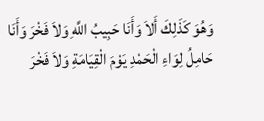وَهُوَ كَذَلِكَ أَلاَ وَأَنَا حَبِيبُ اللَّهِ وَلاَ فَخْرَ وَأَنَا حَامِلُ لِوَاءِ الْحَمْدِ يَوْمَ الْقِيَامَةِ وَلاَ فَخْرَ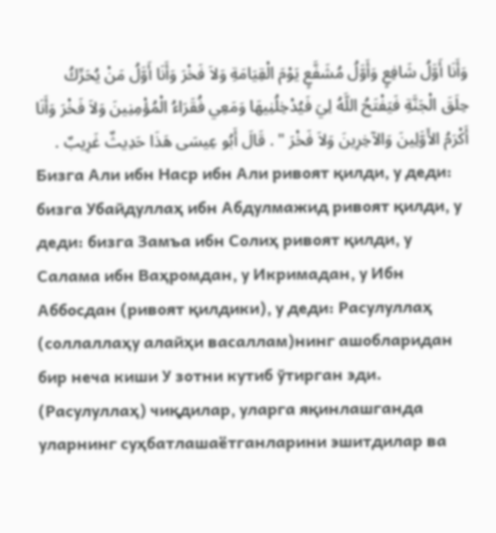وَأَنَا أَوَّلُ شَافِعٍ وَأَوَّلُ مُشَفَّعٍ يَوْمَ الْقِيَامَةِ وَلاَ فَخْرَ وَأَنَا أَوَّلُ مَنْ يُحَرِّكُ حِلَقَ الْجَنَّةِ فَيَفْتَحُ اللَّهُ لِيَ فَيُدْخِلُنِيهَا وَمَعِي فُقَرَاءُ الْمُؤْمِنِينَ وَلاَ فَخْرَ وَأَنَا أَكْرَمُ الأَوَّلِينَ وَالآخِرِينَ وَلاَ فَخْرَ " . قَالَ أَبُو عِيسَى هَذَا حَدِيثٌ غَرِيبٌ .
Бизга Али ибн Наср ибн Али ривоят қилди, у деди: бизга Убайдуллаҳ ибн Абдулмажид ривоят қилди, у деди: бизга Замъа ибн Солиҳ ривоят қилди, у Салама ибн Ваҳромдан, у Икримадан, у Ибн Аббосдан (ривоят қилдики), у деди: Расулуллаҳ (соллаллаҳу алайҳи васаллам)нинг ашобларидан бир неча киши У зотни кутиб ўтирган эди. (Расулуллаҳ) чиқдилар, уларга яқинлашганда уларнинг суҳбатлашаётганларини эшитдилар ва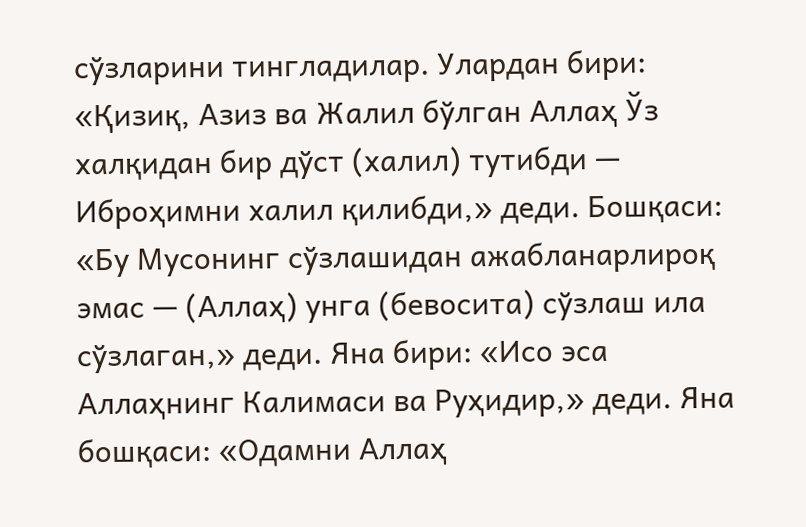сўзларини тингладилар. Улардан бири: «Қизиқ, Азиз ва Жалил бўлган Аллаҳ Ўз халқидан бир дўст (халил) тутибди — Иброҳимни халил қилибди,» деди. Бошқаси: «Бу Мусонинг сўзлашидан ажабланарлироқ эмас — (Аллаҳ) унга (бевосита) сўзлаш ила сўзлаган,» деди. Яна бири: «Исо эса Аллаҳнинг Калимаси ва Руҳидир,» деди. Яна бошқаси: «Одамни Аллаҳ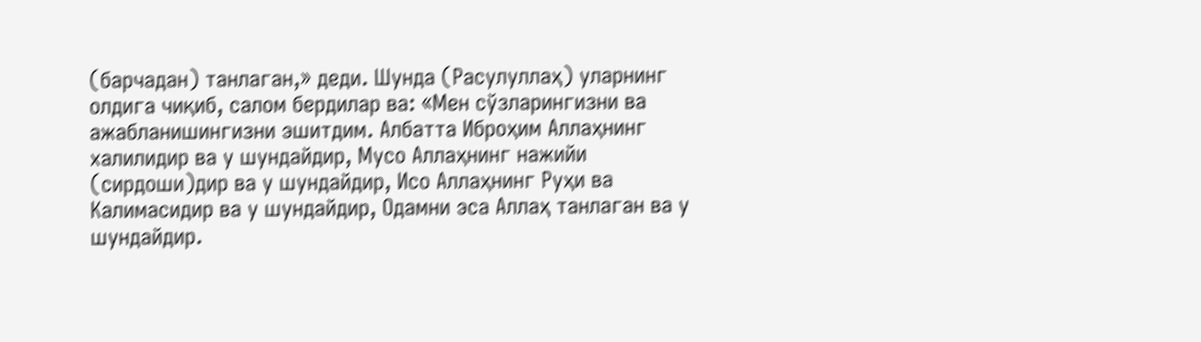(барчадан) танлаган,» деди. Шунда (Расулуллаҳ) уларнинг олдига чиқиб, салом бердилар ва: «Мен сўзларингизни ва ажабланишингизни эшитдим. Албатта Иброҳим Аллаҳнинг халилидир ва у шундайдир, Мусо Аллаҳнинг нажийи (сирдоши)дир ва у шундайдир, Исо Аллаҳнинг Руҳи ва Калимасидир ва у шундайдир, Одамни эса Аллаҳ танлаган ва у шундайдир.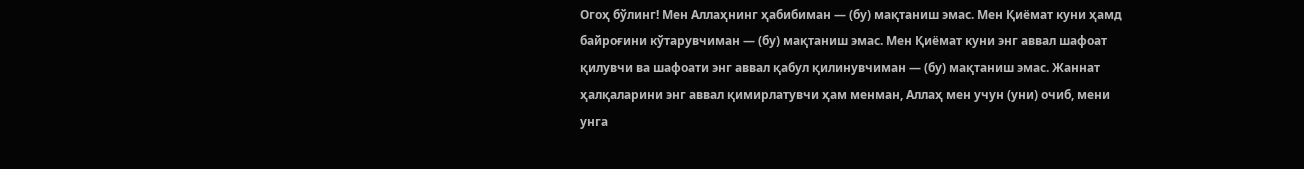Огоҳ бўлинг! Мен Аллаҳнинг ҳабибиман — (бу) мақтаниш эмас. Мен Қиёмат куни ҳамд байроғини кўтарувчиман — (бу) мақтаниш эмас. Мен Қиёмат куни энг аввал шафоат қилувчи ва шафоати энг аввал қабул қилинувчиман — (бу) мақтаниш эмас. Жаннат ҳалқаларини энг аввал қимирлатувчи ҳам менман, Аллаҳ мен учун (уни) очиб, мени унга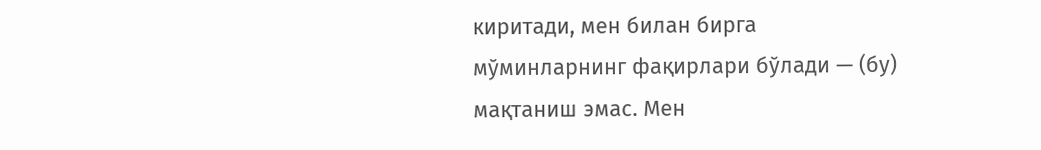киритади, мен билан бирга мўминларнинг фақирлари бўлади — (бу) мақтаниш эмас. Мен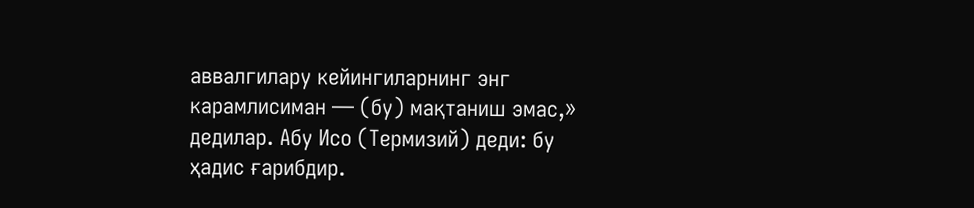аввалгилару кейингиларнинг энг карамлисиман — (бу) мақтаниш эмас,» дедилар. Абу Исо (Термизий) деди: бу ҳадис ғарибдир.